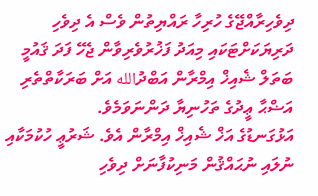ދިވެހިރާއްޖޭގެ ހުރިހާ ރައްޔިތުން ވެސް އެ ދިވެހި ދަރިޔަކަށްޓަކައި މިއަދު ފަޚުރުވެރިވާން ޖެހޭ ފަދަ ޤައުމީ ބަތަލް ޝެއިޚް އިމްރާން އަބްދުالله އަށް ބަރަކާތްތެރި އަޟްޙާ ޢީދުގެ ތަހުނިޔާ ދަންނަވަމެވެ.
އަޅުގަނޑުގެ އަޚް ޝެއިޚް އިމްރާން އެވެ. ޝަރުޢީ ހުކުމަކާއި ނުލައި ނުޙައްޤުން މަނިކުފާނަށް ދިވެހި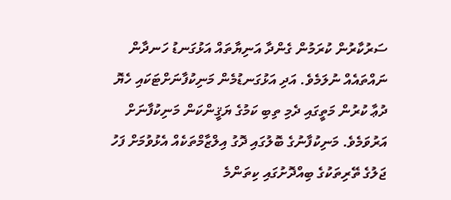ސަރުކާރުން ކުރަމުން ގެންދާ އަނިޔާތައް އަޅުގަނޑު ހަނދާން ނައްތައެއް ނުލަމެވެ. އަދި އަޅުގަނޑުމެން މަނިކުފާނަށްޓަކައި ހެޔޮ ދުޢާ ކުރުން މަތީގައި ދެމި ތިބި ކަމުގެ ޔަޤީންކަން މަނިކުފާނަށް އަރުވަމެވެ. މަނިކުފާނުގެ ބޮލުގައި ދޮގު އިލްޒާމްތަކެއް އެޅުވުމަށް ފަހު ޖަލުގެ ތޭރިތަކުގެ ބިއްދޮށުގައި ކިތަންމެ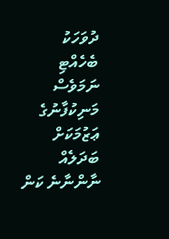ދުވަހަކު ބެހެއްޓި ނަމަވެސް މަނިކުފާނުގެ ޢަޒުމަކަށް ބަދަލެއް ނާންނާނެ ކަން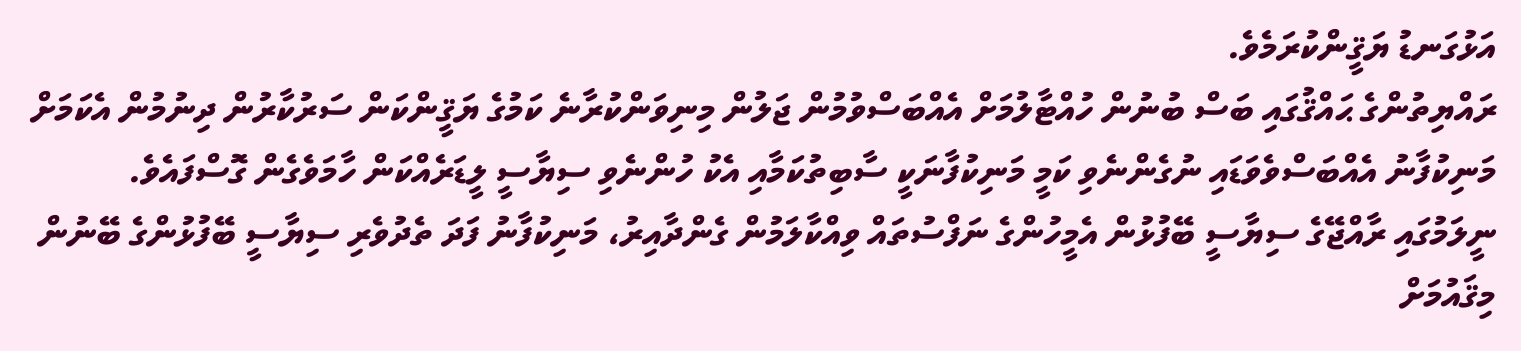އަޅުގަނޑު ޔަޤީންކުރަމެވެ.
ރައްޔިތުންގެ ޙައްޤުގައި ބަސް ބުނުން ހުއްޓާލުމަށް އެއްބަސްވުމުން ޖަލުން މިނިވަންކުރާނެ ކަމުގެ ޔަޤީންކަން ސަރުކާރުން ދިނުމުން އެކަމަށް މަނިކުފާނު އެއްބަސްވެވަޑައި ނުގެންނެވި ކަމީ މަނިކުފާނަކީ ސާބިތުކަމާއި އެކު ހުންނެވި ސިޔާސީ ލީޑަރެއްކަން ހާމަވެގެން ގޮސްފައެވެ.
ނީލަމުގައި ރާއްޖޭގެ ސިޔާސީ ބޭފުޅުން އެމީހުންގެ ނަފްސުތައް ވިއްކާލަމުން ގެންދާއިރު، މަނިކުފާނު ފަދަ ތެދުވެރި ސިޔާސީ ބޭފުޅުންގެ ބޭނުން މިޤައުމަށް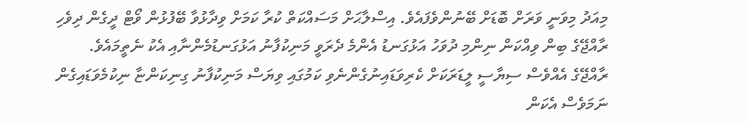މިއަދު މިވަނީ ވަރަށް ބޮޑަށް ބޭނުންވެފައެވެ. އިސްލާޙަށް މަސައްކަތް ކުރާ ކަމަށް ވިދާޅުވާ ބޭފުޅުން ވޯޓް ދީގެން ދިވެހި ރާއްޖޭގެ ބިން ވިއްކަން ނިންމި ދުވަހު އަޅުގަނޑު އެންމެ ދެރަވީ މަނިކުފާނު އަޅުގަނޑުމެންނާއި އެކު ނެތީމައެވެ.
ރާއްޖޭގެ އެއްވެސް ސިޔާސީ ލީޑަރަކަށް ކެރިވަޑައިނުގެންނެވި ކަމުގައި ވިޔަސް މަނިކުފާނު ގިނިކަންޏާ ނިކުމެވަޑައިގެން ނަމަވެސް އެކަން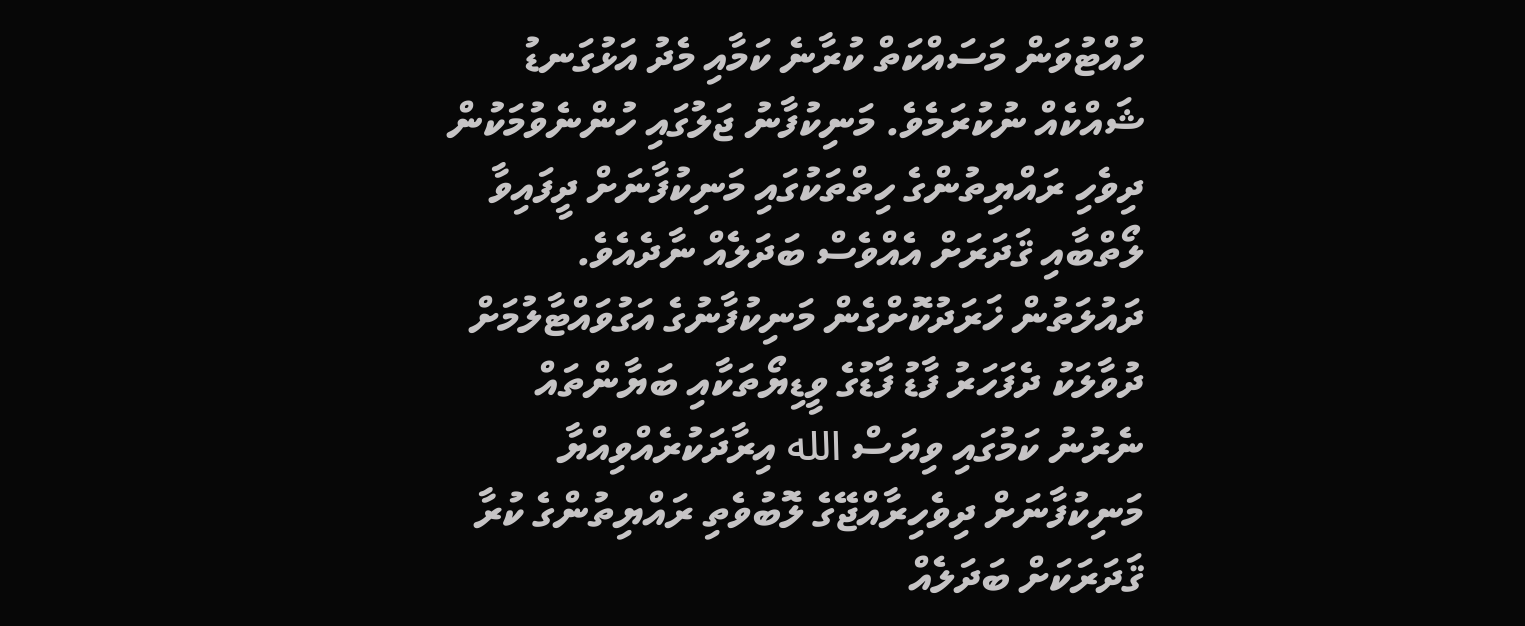ހުއްޓުވަން މަސައްކަތް ކުރާނެ ކަމާއި މެދު އަޅުގަނޑު ޝައްކެއް ނުކުރަމެވެ. މަނިކުފާނު ޖަލުގައި ހުންނެވުމަކުން ދިވެހި ރައްޔިތުންގެ ހިތްތަކުގައި މަނިކުފާނަށް ދީފައިވާ ލޯތްބާއި ޤަދަރަށް އެއްވެސް ބަދަލެއް ނާދެއެވެ.
ދައުލަތުން ޚަރަދުކޮށްގެން މަނިކުފާނުގެ އަގުވައްޓާލުމަށް ދުވާލަކު ދެފަހަރު ފާޑު ފާޑުގެ ވީޑިޔޯތަކާއި ބަޔާންތައް ނެރުނު ކަމުގައި ވިޔަސް الله އިރާދަކުރެއްވިއްޔާ މަނިކުފާނަށް ދިވެހިރާއްޖޭގެ ލޮބުވެތި ރައްޔިތުންގެ ކުރާ ޤަދަރަކަށް ބަދަލެއް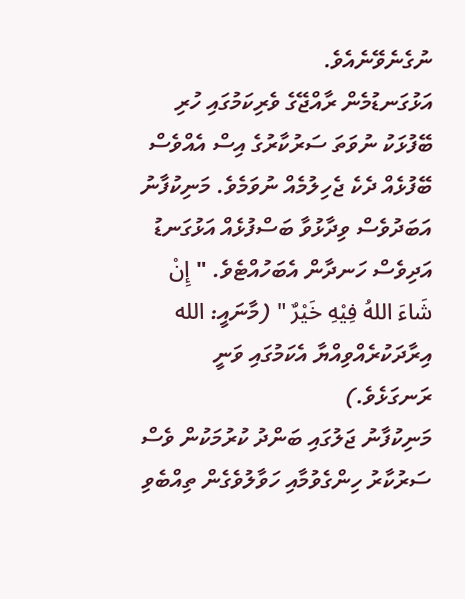ނުގެނެވޭނެއެވެ.
އަޅުގަނޑުމެން ރާއްޖޭގެ ވެރިކަމުގައި ހުރި ބޭފުޅަކު ނުވަތަ ސަރުކާރުގެ އިސް އެއްވެސް ބޭފުޅެއް ދެކެ ޖެހިލުމެއް ނުވަމެވެ. މަނިކުފާނު އަބަދުވެސް ވިދާޅުވާ ބަސްފުޅެއް އަޅުގަނޑު އަދިވެސް ހަނދާން އެބަހުއްޓެވެ. " إِنْ شَاءَ اللهُ فِيْهِ خَيْرٌ " (މާނައީ: الله އިރާދަކުރެއްވިއްޔާ އެކަމުގައި ވަނީ ރަނގަޅެވެ.)
މަނިކުފާނު ޖަލުގައި ބަންދު ކުރުމަކުން ވެސް ސަރުކާރު ހިންގެވުމާއި ހަވާލުވެގެން ތިއްބެވި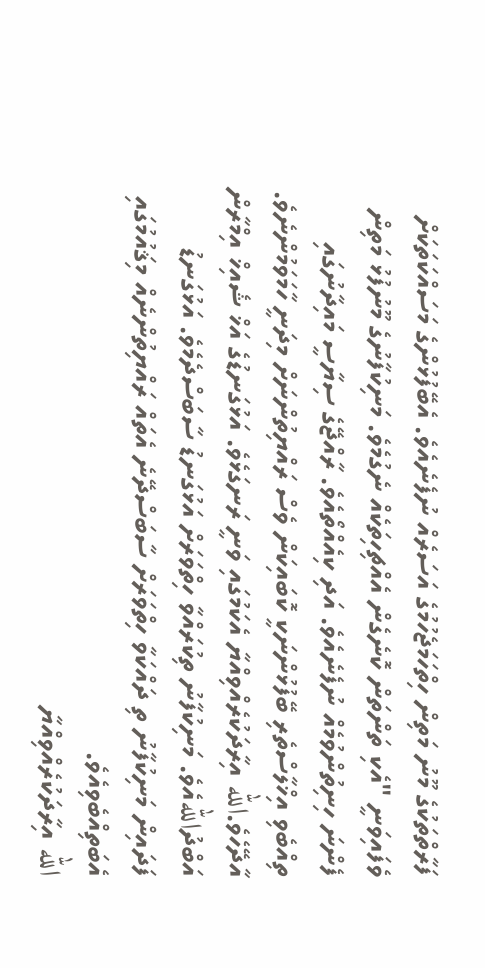ފަރާތްތަކުގެ މޫނު މަތިން ހިތްހަމަޖެހުމުގެ އަސަރެއް ނުފެނެއެވެ. އެބޭފުޅުންގެ މަސައްކަތަކަށް ވެފައިވަނީ "އެކި ތަންތަން ކޮނެގެން އެއްޗިހިތަކެއް ނެގުމެވެ. މަނިކުފާނުގެ މޫނުފުޅު މަތިން ފެންނަ ހިނިތުންވުމެއް ނުފެނެއެވެ. އަދި ކިއެއްތޯއެވެ. ރާއްޖޭގެ ސިޔާސީ މައިދާނުގައި ތިއްބެވި އިޚްލާސްތެރި ބޭފުޅުންނަކީ ކޮބައިކަން ވެސް ރައްޔިތުންނަށް މިދަނީ ހާމަވަމުންނެވެ.
އާދޭހެވެ.الله އިރާދަކުރެއްވިއްޔާ އެކަމުގައި ވަނީ ރަނގަޅެވެ. އަޅުގަނޑުގެ އަޚް ޝެއިޚް އިމްރާން އަބްދުاللهއެވެ. މަނިކުފާނު ތިކުރައްވާ ހިތްވަރަށް އަޅުގަނޑު ސާބަސްދެމެވެ. އަޅުގަނޑު ފަދައިން މަނިކުފާނު ތި ދައްކަވާ ހިތްވަރަށް ސާބަސްދޭނެ އެތައް ރައްޔިތުންނެއް މިޤައުމުގައި އެބަތިއްބެވިއެވެ.
الله އިރާދަކުރެއްވިއްޔާ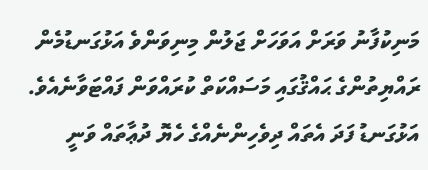މަނިކުފާނު ވަރަށް އަވަހަށް ޖަލުން މިނިވަންވެ އަޅުގަނޑުމެން ރައްޔިތުންގެ ޙައްޤުގައި މަސައްކަތް ކުރައްވަން ފައްޓަވާނެއެވެ. އަޅުގަނޑު ފަދަ އެތައް ދިވެހިންނެއްގެ ހެޔޮ ދުޢާތައް ވަނީ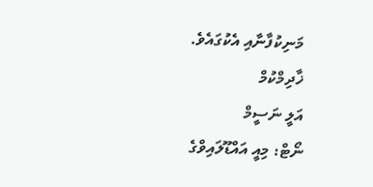މަނިކުފާނާއި އެކުގައެވެ.
ޚާދިމްކުމް
އަލީ ނަސީމް
ނޯޓް: މިއީ އައްޑޫލައިވްގެ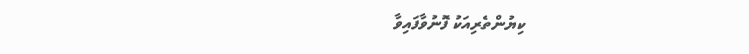ކިޔުންތެރިއަކު ފޮނުވާފައިވާ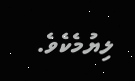ލިޔުމެކެވެ.